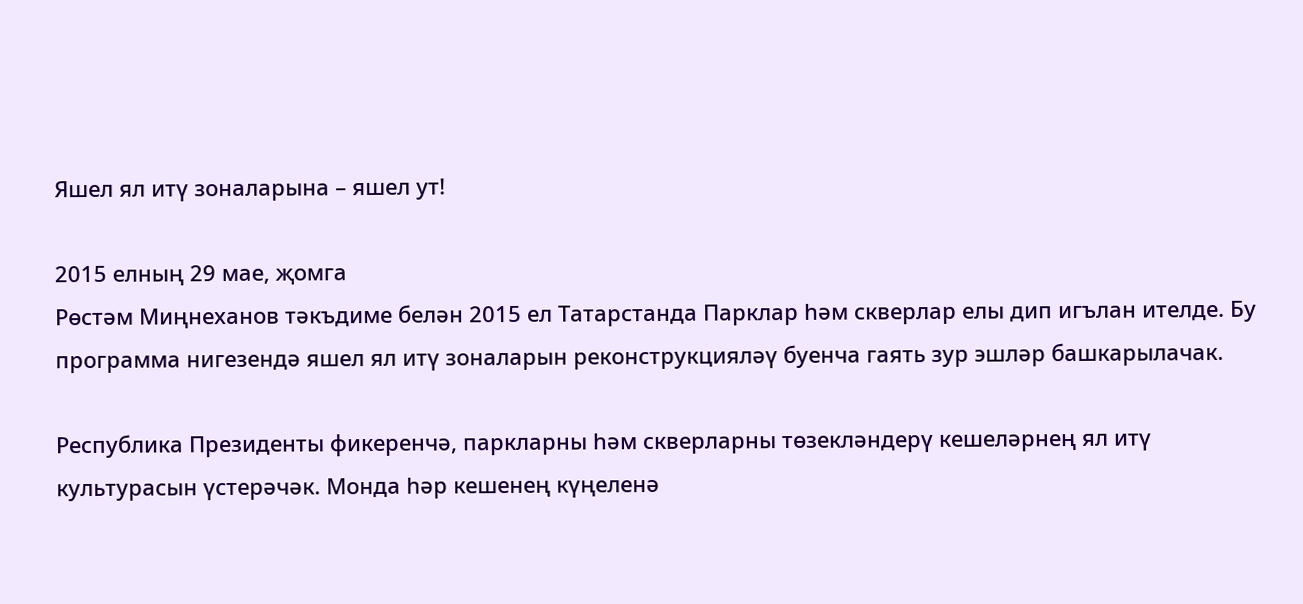Яшел ял итү зоналарына – яшел ут!

2015 елның 29 мае, җомга
Рөстәм Миңнеханов тәкъдиме белән 2015 ел Татарстанда Парклар һәм скверлар елы дип игълан ителде. Бу программа нигезендә яшел ял итү зоналарын реконструкцияләү буенча гаять зур эшләр башкарылачак.

Республика Президенты фикеренчә, паркларны һәм скверларны төзекләндерү кешеләрнең ял итү культурасын үстерәчәк. Монда һәр кешенең күңеленә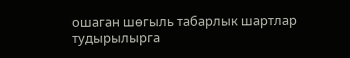ошаган шөгыль табарлык шартлар тудырылырга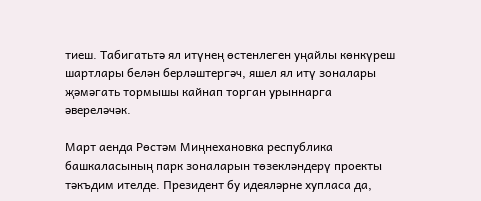тиеш. Табигатьтә ял итүнең өстенлеген уңайлы көнкүреш шартлары белән берләштергәч, яшел ял итү зоналары җәмәгать тормышы кайнап торган урыннарга әвереләчәк.

Март аенда Рөстәм Миңнехановка республика башкаласының парк зоналарын төзекләндерү проекты тәкъдим ителде. Президент бу идеяләрне хупласа да,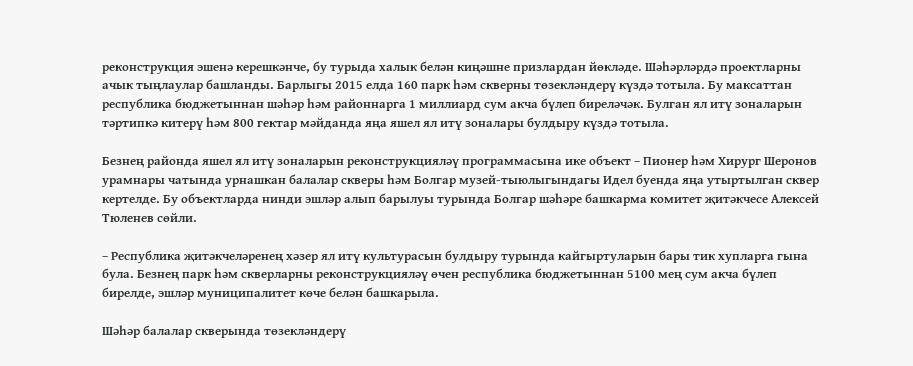реконструкция эшенә керешкәнче, бу турыда халык белән киңәшне призлардан йөкләде. Шәһәрләрдә проектларны ачык тыңлаулар башланды. Барлыгы 2015 елда 160 парк һәм скверны төзекләндерү күздә тотыла. Бу максаттан республика бюджетыннан шәһәр һәм районнарга 1 миллиард сум акча бүлеп биреләчәк. Булган ял итү зоналарын тәртипкә китерү һәм 800 гектар мәйданда яңа яшел ял итү зоналары булдыру күздә тотыла.

Безнең районда яшел ял итү зоналарын реконструкцияләү программасына ике объект – Пионер һәм Хирург Шеронов урамнары чатында урнашкан балалар скверы һәм Болгар музей-тыюлыгындагы Идел буенда яңа утыртылган сквер кертелде. Бу объектларда нинди эшләр алып барылуы турында Болгар шәһәре башкарма комитет җитәкчесе Алексей Тюленев сөйли.

– Республика җитәкчеләренең хәзер ял итү культурасын булдыру турында кайгыртуларын бары тик хупларга гына була. Безнең парк һәм скверларны реконструкцияләү өчен республика бюджетыннан 5100 мең сум акча бүлеп бирелде, эшләр муниципалитет көче белән башкарыла.

Шәһәр балалар скверында төзекләндерү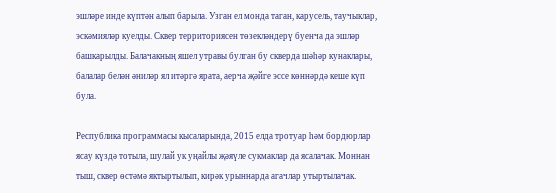эшләре инде күптән алып барыла. Узган ел монда таган, карусель, таучыклар, эскәмияләр куелды. Сквер территориясен төзекләндерү буенча да эшләр башкарылды. Балачакның яшел утравы булган бу скверда шәһәр кунаклары, балалар белән әниләр ял итәргә ярата, аерча җәйге эссе көннәрдә кеше күп була.

Республика программасы кысаларында, 2015 елда тротуар һәм бордюрлар ясау күздә тотыла, шулай ук уңайлы җәяүле сукмаклар да ясалачак. Моннан тыш, сквер өстәмә яктыртылып, кирәк урыннарда агачлар утыртылачак.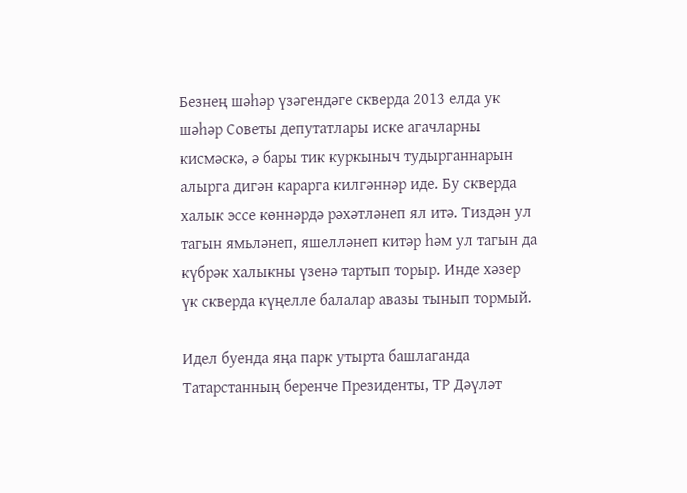Безнең шәһәр үзәгендәге скверда 2013 елда ук шәһәр Советы депутатлары иске агачларны кисмәскә, ә бары тик куркыныч тудырганнарын алырга дигән карарга килгәннәр иде. Бу скверда халык эссе көннәрдә рәхәтләнеп ял итә. Тиздән ул тагын ямьләнеп, яшелләнеп китәр һәм ул тагын да күбрәк халыкны үзенә тартып торыр. Инде хәзер үк скверда күңелле балалар авазы тынып тормый.

Идел буенда яңа парк утырта башлаганда Татарстанның беренче Президенты, ТР Дәүләт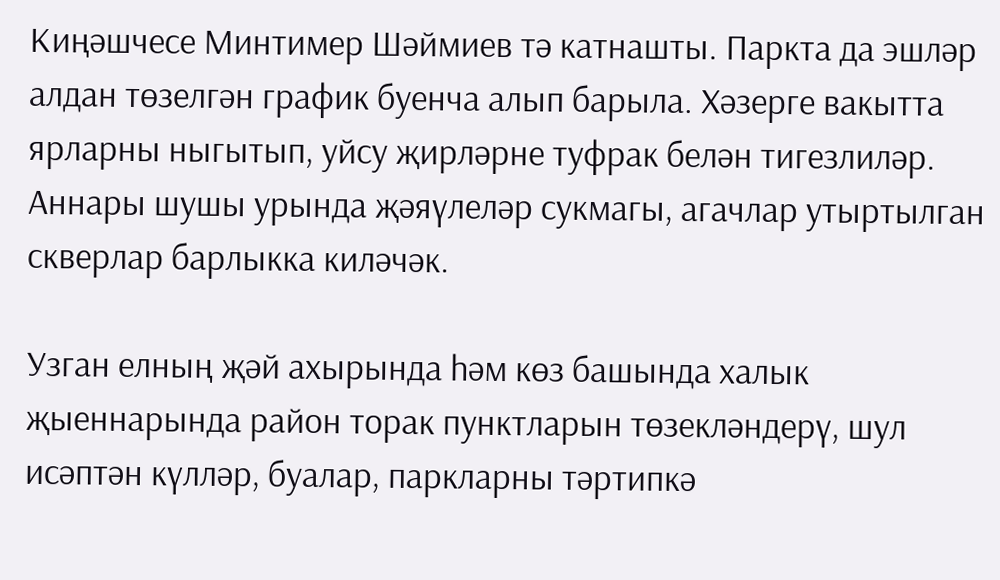Киңәшчесе Минтимер Шәймиев тә катнашты. Паркта да эшләр алдан төзелгән график буенча алып барыла. Хәзерге вакытта ярларны ныгытып, уйсу җирләрне туфрак белән тигезлиләр. Аннары шушы урында җәяүлеләр сукмагы, агачлар утыртылган скверлар барлыкка киләчәк.

Узган елның җәй ахырында һәм көз башында халык җыеннарында район торак пунктларын төзекләндерү, шул исәптән күлләр, буалар, паркларны тәртипкә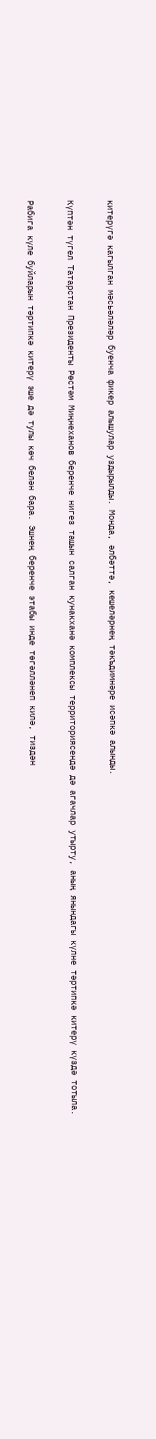китерүгә кагылган мәсьәләләр буенча фикер алышулар уздырылды. Монда, әлбәттә, кешеләрнең тәкъдимнәре исәпкә алынды.

Күптән түгел Татарстан Президенты Рөстәм Миңнеханов беренче нигез ташын салган кунакханә комплексы территориясендә дә агачлар утырту, аның янындагы күлне тәртипкә китерү күздә тотыла.

Рабига күле буйларын тәртипкә китерү эше дә тулы көч белән бара. Эшнең беренче этабы инде төгәлләнеп килә, тиздән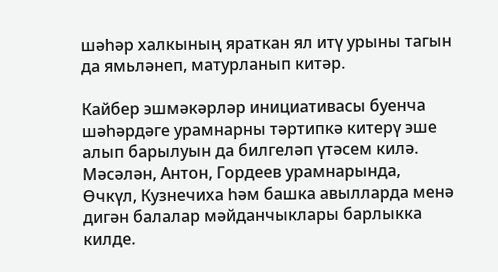шәһәр халкының яраткан ял итү урыны тагын да ямьләнеп, матурланып китәр.

Кайбер эшмәкәрләр инициативасы буенча шәһәрдәге урамнарны тәртипкә китерү эше алып барылуын да билгеләп үтәсем килә. Мәсәлән, Антон, Гордеев урамнарында, Өчкүл, Кузнечиха һәм башка авылларда менә дигән балалар мәйданчыклары барлыкка килде.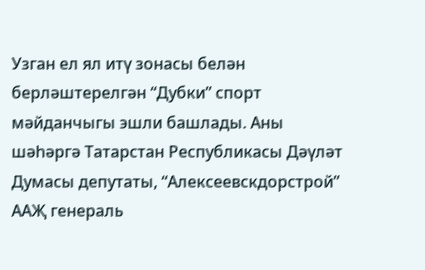Узган ел ял итү зонасы белән берләштерелгән “Дубки” спорт мәйданчыгы эшли башлады. Аны шәһәргә Татарстан Республикасы Дәүләт Думасы депутаты, “Алексеевскдорстрой” ААҖ генераль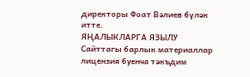директоры Фоат Вәлиев бүләк итте.
ЯҢАЛЫКЛАРГА ЯЗЫЛУ
Сайттагы барлык материаллар лицензия буенча тәкъдим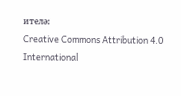ителә:
Creative Commons Attribution 4.0 International